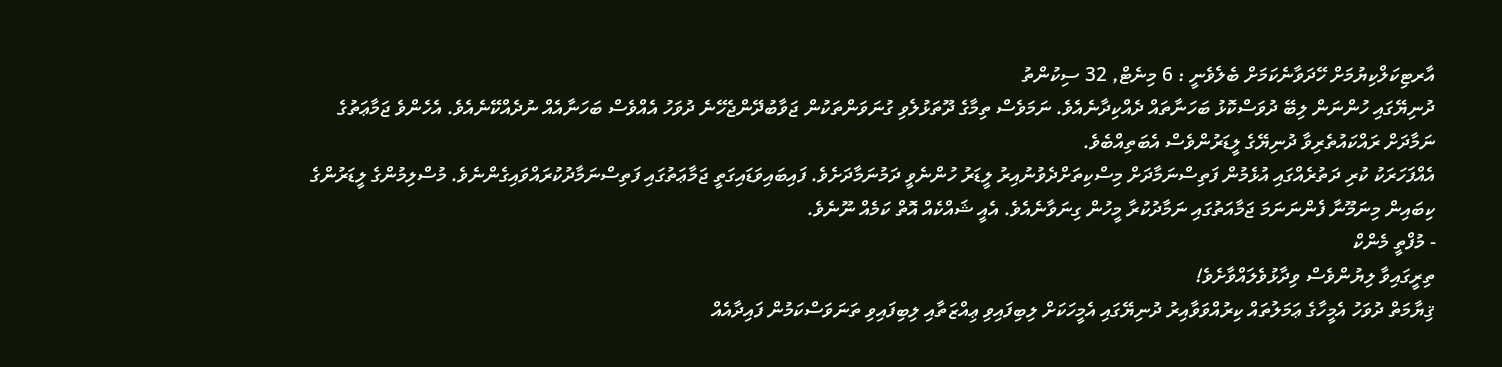އާރޓިކަލްކިޔުމަށް ހޭދަވާނެކަމަށް ބެލެވެނީ : 6 މިނެޓް, 32 ސިކުންތު
ދުނިޔޭގައި ހުންނަން ލިބޭ ދުވަސްކޮޅު ބަހަނާތައް ދެއްކިދާނެއެވެ. ނަމަވެސް ތިމާގެ ދޫތަޅުލެވި ގުނަވަންތަކުން ޖަވާބުދޭންޖެހޭނެ ދުވަހު އެއްވެސް ބަހަނާއެއް ނުދެއްކޭނެއެވެ. އެހެންވެ ޖަމާޢަތުގެ ނަމާދަށް ރައްކައުތެރިވާ ދުނިޔޭގެ ލީޑަރުންވެސް އެބަތިއްބެވެ.
އެއްފަހަރަކު ކުރި ދަތުރެއްގައި އުޅެމުން ފަތިސްނަމާދަށް މިސްކިތަށްދެވުނުއިރު ލީޑަރު ހުންނެވީ ދަމުނަމާދަށެވެ. ފައިބައިވަޑައިގަތީ ޖަމާޢަތުގައި ފަތިސްނަމާދުކުރައްވައިގެންނެވެ. މުސްލިމުންގެ ލީޑަރުންގެ ކިބައިން މިނަމޫނާ ފެންނަނަމަ ޖަމާއަތުގައި ނަމާދުކުރާ މީހުން ގިނަވާނެއެވެ. އެއީ ޝައްކެއް އޮތް ކަމެއް ނޫނެވެ.
- މުފްތީ މެންކް
ތިރީގައިވާ ލިޔުންވެސް ވިދާޅުވެލައްވާށެވެ!
ޤިޔާމަތް ދުވަހު އެމީހާގެ ޢަމަލުތައް ކިރުއްވަވާއިރު ދުނިޔޭގައި އެމީހަކަށް ލިބިފައިވި ޢިއްޒަތާއި ލިބިފައިވި ތަނަވަސްކަމުން ފައިދާއެއް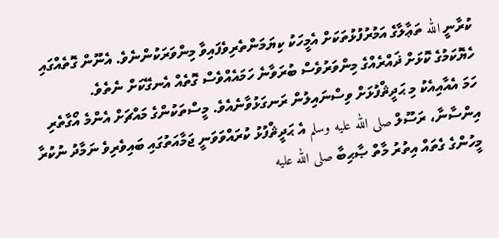ކުރާނީ الله ތަޢާލާގެ އަމުރުފުޅުތަކަށް އެމީހަކު ކިޔަމަންތެރިވެފައިވާ މިންވަރަކުންނެވެ. އެނޫން ގޮތެއްގައި ހެޔޮކަމުގެ ކޮޅަށް ޛައްރެއްގެ މިންވަރުވެސް ބުރަވާނެ ހަމައެއްވެސް ގޮތެއް އެނގޭކަށް ނެތެވެ.
ހަމަ އެއާއިއެކު މި ޙަދީޘްފުޅަށް ވިސްނައިލުން ރަނގަޅުވާނެއެވެ. މީސްތަކުންގެ މައްޗަށް އެންމެ އޯގާތެރި އިންސާނާ، ރަސޫލް صلى الله عليه وسلم އެ ޙަދީޘްފުޅު ކުރައްވަވަނީ ޖަމާއަތުގައި ބައިވެރިވެ ނަމާދު ނުކުރާ މީހުންގެ ގެތައް އިތުރު މާތް ޞާޙިބާ صلى الله عليه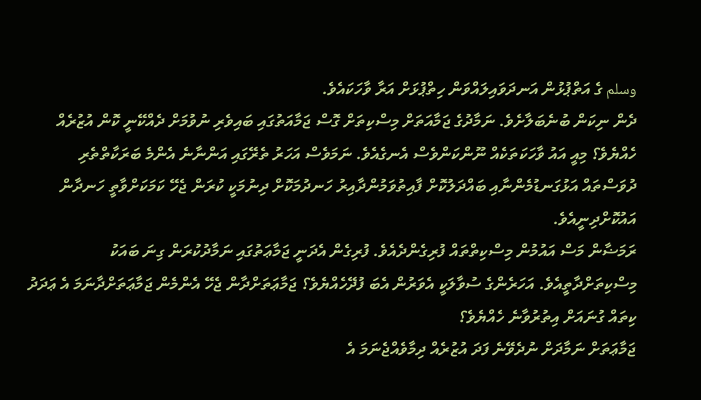وسلم ގެ އަތްޕުޅުން އަނދަވައިލައްވަން ހިތްޕުޅަށް އަރާ ވާހަކައެވެ.
ދެން ނިކަން ބުނެބަލާށެވެ. ނަމާދުގެ ޖަމާއަތަށް މިސްކިތަށް ގޮސް ޖަމާއަތުގައި ބައިވެރި ނުވުމަށް ދެއްކޭނީ ކޮން އުޒުރެއް ހެއްޔެވެ؟ މިއީ އައު ވާހަކަތަކެއް ނޫންކަންވެސް އެނގެއެވެ. ނަމަވެސް އަހަރު ތެރޭގައި އަންނާނެ އެންމެ ބަރަކާތްތެރި ދުވަސްތައް އަޅުގަނޑުމެންނާއި ބައްދަލުކޮށް ފާއިތުވަމުންދާއިރު ހަނދުމަކޮށް ދިނުމަކީ ކުރަން ޖެހޭ ކަމަކަށްވާތީ ހަނދާން އައުކޮށްދިނީއެވެ.
ރަމަޟާން މަސް އައުމުން މިސްކިތްތައް ފުރިގެންދެއެވެ. ފުރިގެން އެދަނީ ޖަމާޢަތުގައި ނަމާދުކުރަން ގިނަ ބައަކު މިސްކިތަށްދާތީއެވެ. އަހަރެންގެ ސުވާލަކީ އެވަރުން އެބަ ފުދޭހެއްޔެވެ؟ ޖަމާޢަތަށްދާން ޖެހޭ އެންމެން ޖަމާޢަތަށްދާނަމަ އެ ޢަދަދު ކިތައް ގުނައަށް އިތުރުވާނެ ހެއްޔެވެ؟
ޖަމާޢަތަށް ނަމާދަށް ނުދެވޭނެ ފަދަ އުޒުރެއް ދިމާވެއްޖެނަމަ އެ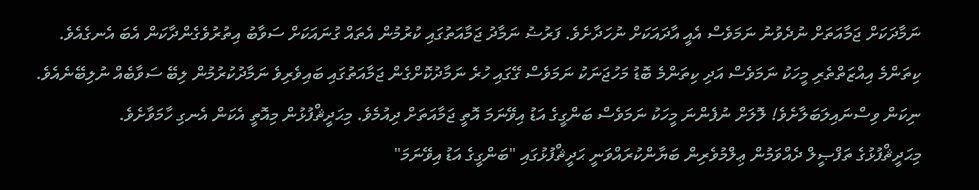ނަމާދަކަށް ޖަމާއަތަށް ނުދެވުނު ނަމަވެސް އެއީ އާދައަކަށް ނުހަދާށެވެ. ފަރުޟު ނަމާދު ޖަމާއަތުގައި ކުރުމުން އެތައް ގުނައަކަށް ސަވާބު އިތުރުވެގެންދާކަން އެބަ އެނގެއެވެ. ކިތަންމެ އިއްޒަތްތެރި މީހަކު ނަމަވެސް އަދި ކިތަންމެ ބޮޑު މަހުޖަނަކު ނަމަވެސް ގޭގައި ހުރެ ނަމާދުކޮށްގެން ޖަމާއަތުގައި ބައިވެރިވެ ނަމާދުކުރުމުން ލިބޭ ސަވާބެއް ނުލިބޭނެއެވެ.
ނިކަން ވިސްނައިލަބަލާށެވެ! ލޮލަށް ނުފެންނަ މީހަކު ނަމަވެސް ބަންގީގެ އަޑު އިވޭނަމަ އޮތީ ޖަމާއަތަށް ދިއުމެވެ. މިޙަދީޘްފުޅުން މިއޮތީ އެކަން އެނގި ހާމަވާށެވެ.
މިޙަދީޘްފުޅުގެ ތަފްޞީލް ދެއްވަމުން ޢިލްމުވެރިން ބަޔާންކުރައްވަނީ ޙަދީޘްފުޅުގައި "ބަންގީގެ އަޑު އިވޭނަމަ"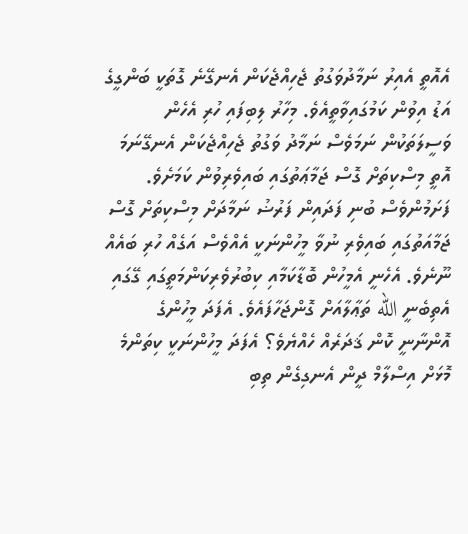އެއޮތީ އެއިރު ނަމާދުވަގުތު ޖެހިއްޖެކަން އެނގޭނެ ގޮތަކީ ބަންގީގެ އަޑު އިވުން ކަމުގައިވާތީއެވެ. މިހާރު ލިބިފައި ހުރި އެހެން ވަސީލަތަކުން ނަމަވެސް ނަމާދު ވަގުތު ޖެހިއްޖެކަން އެނގޭނަމަ އޮތީ މިސްކިތަށް ގޮސް ޖަމާޢަތުގައި ބައިވެރިވުން ކަމަށެވެ.
ފަށަމުންވެސް ބުނި ފަދައިން ފަރުޟު ނަމާދަށް މިސްކިތަށް ގޮސް ޖަމާއަތުގައި ބައިވެރި ނުވާ މީހުންނަކީ އެއްވެސް އަގެއް ހުރި ބައެއް ނޫނެވެ. އެހެނީ އެމީހުން ބޮޑާކަމާއި ކިބުރުވެރިކަންމަތީގައި ގޭގައި އެތިބެނީ الله ތަޢާލާއަށް ގޮންޖަހާފައެވެ. އެފަދަ މީހުންގެ އޮންނާނީ ކޮން ޤަދަރެއް ހެއްޔެވެ؟ އެފަދަ މީހުންނަކީ ކިތަންމެ މޮޅަށް އިސްލާމް ދީން އެނގިގެން ތިބި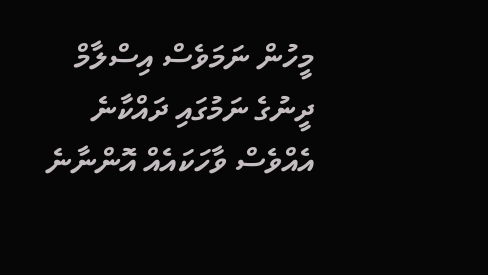މީހުން ނަމަވެސް އިސްލާމް ދީނުގެ ނަމުގައި ދައްކާނެ އެއްވެސް ވާހަކައެއް އޮންނާނެ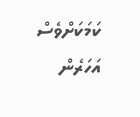ކަމަކަށްވެސް އަހަރެން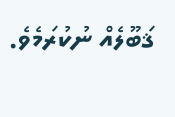ޤަބޫލެއް ނުކުރަމެވެ.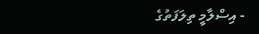- އިސްލާމީ ތިލަފަތުގެ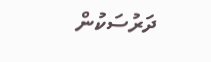ދަރުސަކުން